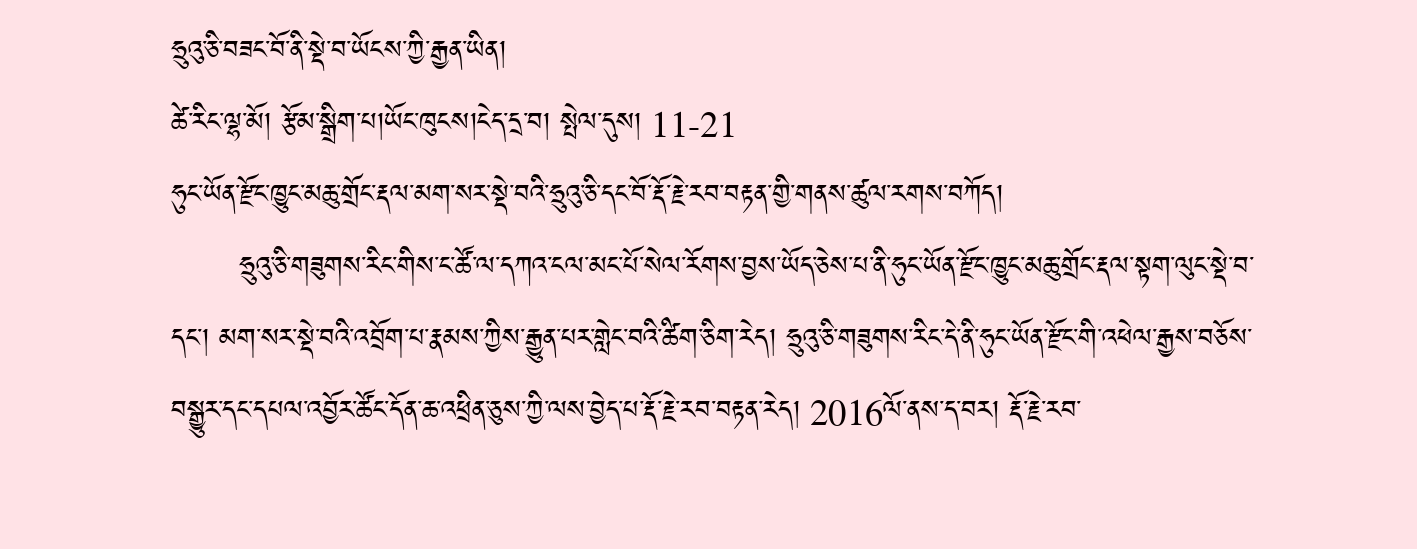ཧྲུའུ་ཅི་བཟང་བོ་ནི་སྡེ་བ་ཡོངས་ཀྱི་རྒྱན་ཡིན།
ཚེ་རིང་ལྷ་མོ། རྩོམ་སྒྲིག་པ།ཡོང་ཁུངས།ངེད་དྲ་བ། སྤེལ་དུས། 11-21
ཧུང་ཡོན་རྫོང་ཁྱུང་མཆུ་གྲོང་རྡལ་མག་སར་སྡེ་བའི་ཧྲུའུ་ཅི་དང་བོ་རྡོ་རྗེ་རབ་བརྟན་གྱི་གནས་ཚུལ་རགས་བཀོད།
       ཧྲུའུ་ཅི་གཟུགས་རིང་གིས་ང་ཚོ་ལ་དཀའ་ངལ་མང་པོ་སེལ་རོགས་བྱས་ཡོད་ཅེས་པ་ནི་ཧུང་ཡོན་རྫོང་ཁྱུང་མཆུ་གྲོང་རྡལ་སྟག་ལུང་སྡེ་བ་དང་། མག་སར་སྡེ་བའི་འབྲོག་པ་རྣམས་ཀྱིས་རྒྱུན་པར་གླེང་བའི་ཚིག་ཅིག་རེད། ཧྲུའུ་ཅི་གཟུགས་རིང་དེ་ནི་ཧུང་ཡོན་རྫོང་གི་འཕེལ་རྒྱས་བཅོས་བསྒྱུར་དང་དཔལ་འབྱོར་ཚོང་དོན་ཆ་འཕྲིན་ཅུས་ཀྱི་ལས་བྱེད་པ་རྡོ་རྗེ་རབ་བརྟན་རེད། 2016ལོ་ནས་ད་བར། རྡོ་རྗེ་རབ་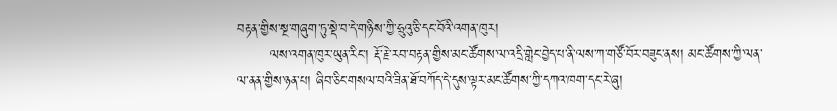བརྟན་གྱིས་སྔ་གཞུག་ཏུ་སྡེ་བ་དེ་གཉིས་ཀྱི་ཧྲུའུ་ཅི་དང་བོའི་འགན་ཁུར།
       ལས་འགན་ཁུར་ཡུན་རིང་། རྡོ་རྗེ་རབ་བརྟན་གྱིས་མང་ཚོགས་ལ་འདྲི་གླེང་བྱེད་པ་ནི་ལས་ཀ་གཙོ་བོར་བཟུང་ནས། མང་ཚོགས་ཀྱི་ལན་ལ་ནན་གྱིས་ཉན་པ། ཞིབ་ཅིང་གསལ་བའི་ཟིན་ཐོ་བཀོད་དེ་དུས་ལྟར་མང་ཚོགས་ཀྱི་དཀའ་ཁག་དང་རེ་ཞུ།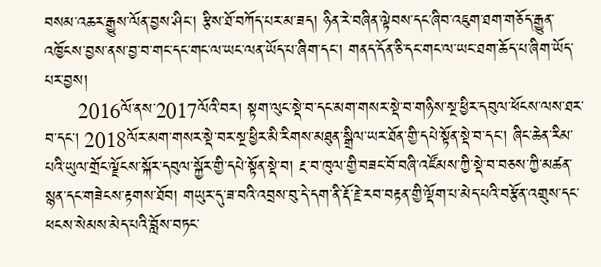བསམ་འཆར་རྒྱུས་ལོན་བྱས་ཤིང་། རྩིས་ཐོ་བཀོད་པར་མ་ཟད། ཉིན་རེ་བཞིན་ལྟེབས་དང་ཞིབ་འཇུག་ཐག་གཅོད་རྒྱུན་འཁྱོངས་བྱས་ནས་བྱ་བ་གང་དང་གང་ལ་ཡང་ལན་ཡོད་པ་ཞིག་དང་། གནད་དོན་ཅི་དང་གང་ལ་ཡང་ཐག་ཆོད་པ་ཞིག་ཡོད་པར་བྱས།
      2016ལོ་ནས་2017ལོའི་བར། སྟག་ལུང་སྡེ་བ་དང་མག་གསར་སྡེ་བ་གཉིས་སྔ་ཕྱིར་དབུལ་ཕོངས་ལས་ཐར་བ་དང་། 2018ལོར་མག་གསར་སྡེ་བར་སྔ་ཕྱིར་མི་རིགས་མཐུན་སྒྲིལ་ཡར་ཐོན་གྱི་དཔེ་སྟོན་སྡེ་བ་དང་། ཞིང་ཆེན་རིམ་པའི་ཡུལ་གྲོང་ལྗོངས་སྐོར་དབུལ་སྐྱོར་གྱི་དཔེ་སྟོན་སྡེ་བ། རྔ་བ་ཁུལ་གྱི་བཟང་བོ་བཞི་འཛོམས་ཀྱི་སྡེ་བ་བཅས་ཀྱི་མཚན་སྙན་དང་གཟེངས་རྟགས་ཐོབ། གཡུར་དུ་ཟ་བའི་འབྲས་བུ་དེ་དག་ནི་རྡོ་རྗེ་རབ་བརྟན་གྱི་ལྡོག་པ་མེད་པའི་བརྩོན་འགྲུས་དང་ཕངས་སེམས་མེད་པའི་བློས་བཏང་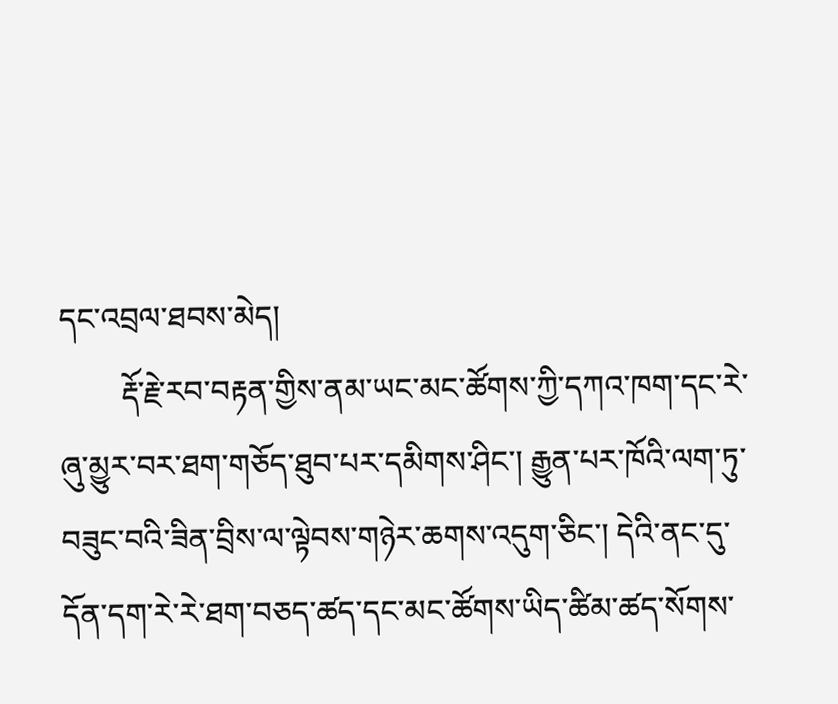དང་འབྲལ་ཐབས་མེད།
        རྡོ་རྗེ་རབ་བརྟན་གྱིས་ནམ་ཡང་མང་ཚོགས་ཀྱི་དཀའ་ཁག་དང་རེ་ཞུ་མྱུར་བར་ཐག་གཅོད་ཐུབ་པར་དམིགས་ཤིང་། རྒྱུན་པར་ཁོའི་ལག་ཏུ་བཟུང་བའི་ཟིན་བྲིས་ལ་ལྟེབས་གཉེར་ཆགས་འདུག་ཅིང་། དེའི་ནང་དུ་དོན་དག་རེ་རེ་ཐག་བཅད་ཚད་དང་མང་ཚོགས་ཡིད་ཚིམ་ཚད་སོགས་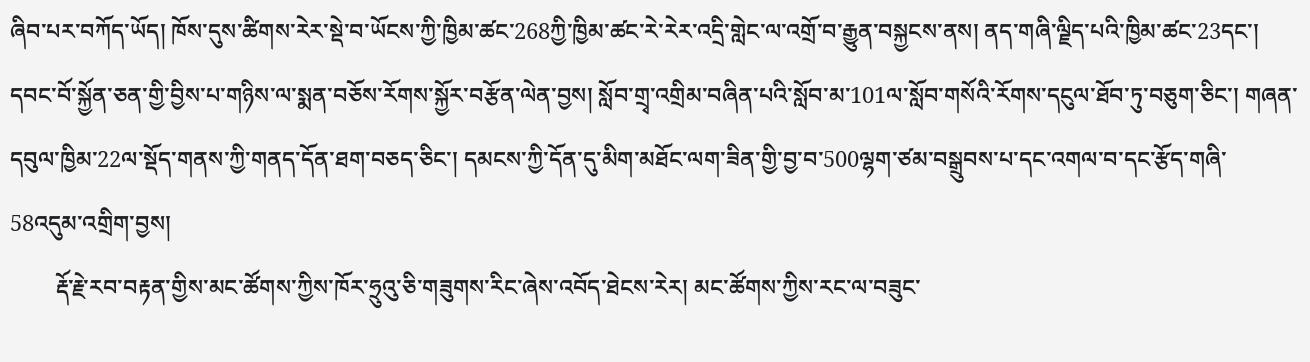ཞིབ་པར་བཀོད་ཡོད། ཁོས་དུས་ཚིགས་རེར་སྡེ་བ་ཡོངས་ཀྱི་ཁྱིམ་ཚང་268ཀྱི་ཁྱིམ་ཚང་རེ་རེར་འདྲི་གླེང་ལ་འགྲོ་བ་རྒྱུན་བསྐྱངས་ནས། ནད་གཞི་ལྗིད་པའི་ཁྱིམ་ཚང་23དང་། དབང་བོ་སྐྱོན་ཅན་གྱི་བྱིས་པ་གཉིས་ལ་སྨན་བཅོས་རོགས་སྐྱོར་བརྩོན་ལེན་བྱས། སློབ་གྲྭ་འགྲིམ་བཞིན་པའི་སློབ་མ་101ལ་སློབ་གསོའི་རོགས་དངུལ་ཐོབ་ཏུ་བཅུག་ཅིང་། གཞན་དབུལ་ཁྱིམ་22ལ་སྡོད་གནས་ཀྱི་གནད་དོན་ཐག་བཅད་ཅིང་། དམངས་ཀྱི་དོན་དུ་མིག་མཐོང་ལག་ཟིན་གྱི་བྱ་བ་500ལྷག་ཙམ་བསྒྲུབས་པ་དང་འགལ་བ་དང་རྩོད་གཞི་58འདུམ་འགྲིག་བྱས།
        རྡོ་རྗེ་རབ་བརྟན་གྱིས་མང་ཚོགས་ཀྱིས་ཁོར་ཧྲུའུ་ཅི་གཟུགས་རིང་ཞེས་འབོད་ཐེངས་རེར། མང་ཚོགས་ཀྱིས་རང་ལ་བཟུང་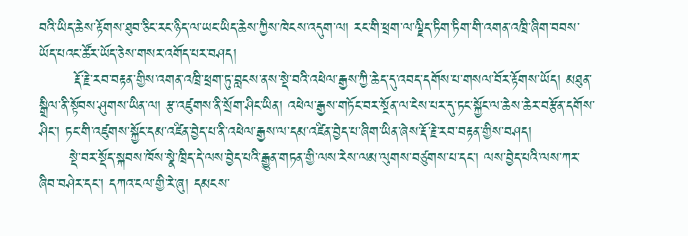བའི་ཡིད་ཆེས་རྟོགས་ཐུབ་ཅིང་རང་ཉིད་ལ་ཡང་ཡིད་ཆེས་ཀྱིས་ཁེངས་འདུག་ལ། རང་གི་ཕྲག་ལ་ལྗིད་ཏིག་ཏིག་གི་འགན་འཁྲི་ཞིག་བབས་ཡོད་པའང་ཚོར་ཡོད་ཅེས་གསར་འགོད་པར་བཤད།
       རྡོ་རྗེ་རབ་བརྟན་གྱིས་འགན་འཁྲི་ཕྲག་ཏུ་བླངས་ནས་སྡེ་བའི་འཕེལ་རྒྱས་ཀྱི་ཆེད་དུ་འབད་དགོས་པ་གསལ་བོར་རྟོགས་ཡོད། མཐུན་སྒྲིལ་ནི་སྟོབས་ཤུགས་ཡིན་ལ། རྩ་འཛུགས་ནི་སྲོག་ཤིང་ཡིན། འཕེལ་རྒྱས་གཏོང་བར་སྔོན་ལ་ངེས་པར་དུ་ཏང་སྐྱོང་ལ་ཆེས་ཆེར་བརྩོན་དགོས་ཤིང་། ཏང་གི་འཛུགས་སྐྱོང་དམ་འཛིན་བྱེད་པ་ནི་འཕེལ་རྒྱས་ལ་དམ་འཛིན་བྱེད་པ་ཞིག་ཡིན་ཞེས་རྡོ་རྗེ་རབ་བརྟན་གྱིས་བཤད།
      སྡེ་བར་སྡོད་སྐབས་ཁོས་སྣེ་ཁྲིད་དེ་ལས་བྱེད་པའི་རྒྱུན་གཏན་གྱི་ལས་རེས་ལམ་ལུགས་བཙུགས་པ་དང་། ལས་བྱེད་པའི་ལས་ཀར་ཞིབ་བཤེར་དང་། དཀའ་ངལ་གྱི་རེ་ཞུ། དམངས་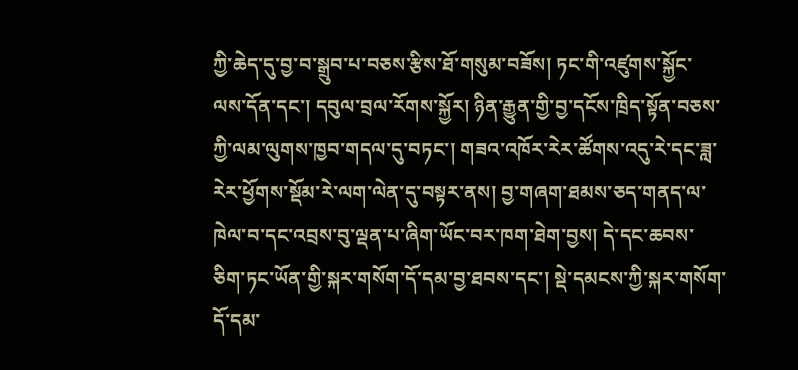ཀྱི་ཆེད་དུ་བྱ་བ་སྒྲུབ་པ་བཅས་རྩིས་ཐོ་གསུམ་བཟོས། ཏང་གི་འཛུགས་སྐྱོང་ལས་དོན་དང་། དབུལ་བྲལ་རོགས་སྐྱོར། ཉིན་རྒྱུན་གྱི་བྱ་དངོས་ཁྲིད་སྟོན་བཅས་ཀྱི་ལམ་ལུགས་ཁྱབ་གདལ་དུ་བཏང་། གཟའ་འཁོར་རེར་ཚོགས་འདུ་རེ་དང་ཟླ་རེར་ཕྱོགས་སྡོམ་རེ་ལག་ལེན་དུ་བསྟར་ནས། བྱ་གཞག་ཐམས་ཅད་གནད་ལ་ཁེལ་བ་དང་འབྲས་བུ་ལྡན་པ་ཞིག་ཡོང་བར་ཁག་ཐེག་བྱས། དེ་དང་ཆབས་ཅིག་ཏང་ཡོན་གྱི་སྐར་གསོག་དོ་དམ་བྱ་ཐབས་དང་། སྡེ་དམངས་ཀྱི་སྐར་གསོག་དོ་དམ་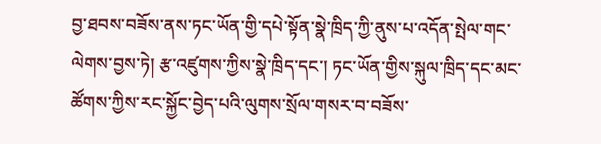བྱ་ཐབས་བཟོས་ནས་ཏང་ཡོན་གྱི་དཔེ་སྟོན་སྣེ་ཁྲིད་ཀྱི་ནུས་པ་འདོན་སྤེལ་གང་ལེགས་བྱས་ཏེ། རྩ་འཛུགས་ཀྱིས་སྣེ་ཁྲིད་དང་། ཏང་ཡོན་གྱིས་སྐུལ་ཁྲིད་དང་མང་ཚོགས་ཀྱིས་རང་སྐྱོང་བྱེད་པའི་ལུགས་སྲོལ་གསར་བ་བཟོས་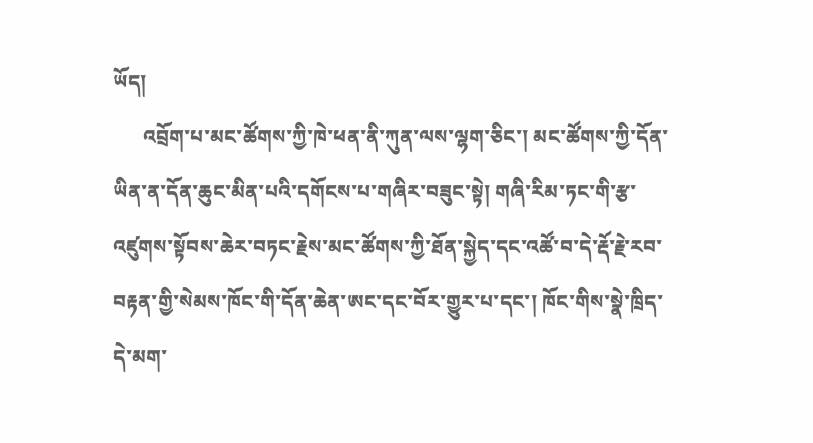ཡོད།
      འབྲོག་པ་མང་ཚོགས་ཀྱི་ཁེ་ཕན་ནི་ཀུན་ལས་ལྷག་ཅིང་། མང་ཚོགས་ཀྱི་དོན་ཡིན་ན་དོན་ཆུང་མིན་པའི་དགོངས་པ་གཞིར་བཟུང་སྟེ། གཞི་རིམ་ཏང་གི་རྩ་འཛུགས་སྟོབས་ཆེར་བཏང་རྗེས་མང་ཚོགས་ཀྱི་ཐོན་སྐྱེད་དང་འཚོ་བ་དེ་རྡོ་རྗེ་རབ་བརྟན་གྱི་སེམས་ཁོང་གི་དོན་ཆེན་ཨང་དང་བོར་གྱུར་པ་དང་། ཁོང་གིས་སྣེ་ཁྲིད་དེ་མག་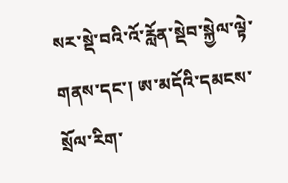སར་སྡེ་བའི་འོ་རློན་སྡེབ་སྐྱེལ་ལྟེ་གནས་དང་། ཨ་མདོའི་དམངས་སྲོལ་རིག་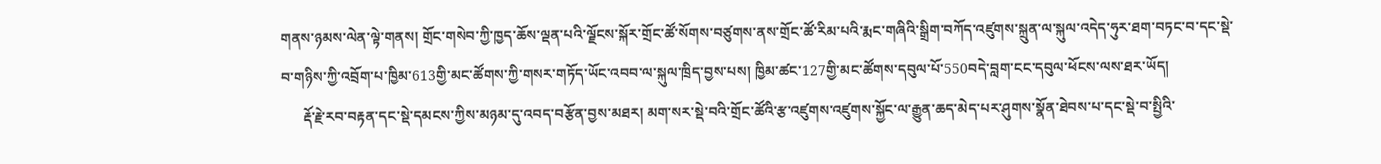གནས་ཉམས་ལེན་ལྟེ་གནས། གྲོང་གསེབ་ཀྱི་ཁྱད་ཆོས་ལྡན་པའི་ལྗོངས་སྐོར་གྲོང་ཚོ་སོགས་བཙུགས་ནས་གྲོང་ཚོ་རིམ་པའི་རྨང་གཞིའི་སྒྲིག་བཀོད་འཛུགས་སྐྲུན་ལ་སྐུལ་འདེད་ཧུར་ཐག་བཏང་བ་དང་སྡེ་བ་གཉིས་ཀྱི་འབྲོག་པ་ཁྱིམ་613གྱི་མང་ཚོགས་ཀྱི་གསར་གཏོད་ཡོང་འབབ་ལ་སྐུལ་ཁྲིད་བྱས་པས། ཁྱིམ་ཚང་127གྱི་མང་ཚོགས་དབུལ་པོ་550བདེ་བླག་ངང་དབུལ་ཕོངས་ལས་ཐར་ཡོད།
      རྡོ་རྗེ་རབ་བརྟན་དང་སྡེ་དམངས་ཀྱིས་མཉམ་དུ་འབད་བརྩོན་བྱས་མཐར། མག་སར་སྡེ་བའི་གྲོང་ཚོའི་རྩ་འཛུགས་འཛུགས་སྐྱོང་ལ་རྒྱུན་ཆད་མེད་པར་ཤུགས་སྣོན་ཐེབས་པ་དང་སྡེ་བ་སྤྱིའི་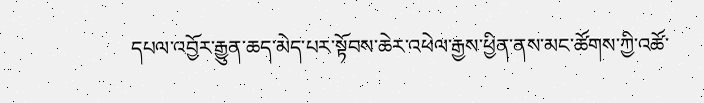དཔལ་འབྱོར་རྒྱུན་ཆད་མེད་པར་སྟོབས་ཆེར་འཕེལ་རྒྱས་ཕྱིན་ནས་མང་ཚོགས་ཀྱི་འཚོ་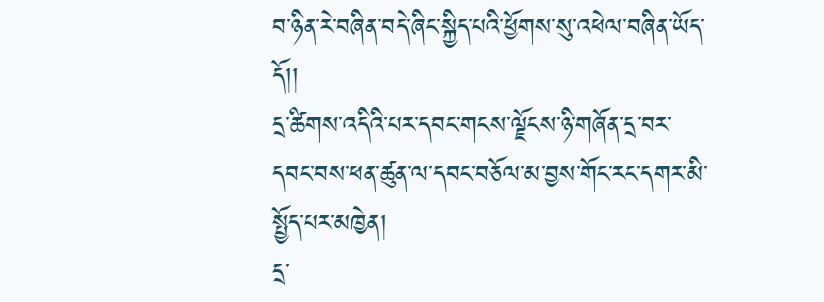བ་ཉིན་རེ་བཞིན་བདེ་ཞིང་སྐྱིད་པའི་ཕྱོགས་སུ་འཕེལ་བཞིན་ཡོད་དོ།།
དྲ་ཚིགས་འདིའི་པར་དབང་གངས་ལྗོངས་ཉི་གཞོན་དྲ་བར་དབང་བས་ཕན་ཚུན་ལ་དབང་བཅོལ་མ་བྱས་གོང་རང་དགར་མི་སྤྱོད་པར་མཁྱེན།
དྲ་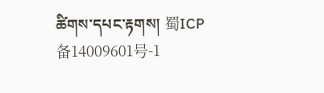ཚིགས་དཔང་རྟགས། 蜀ICP备14009601号-1